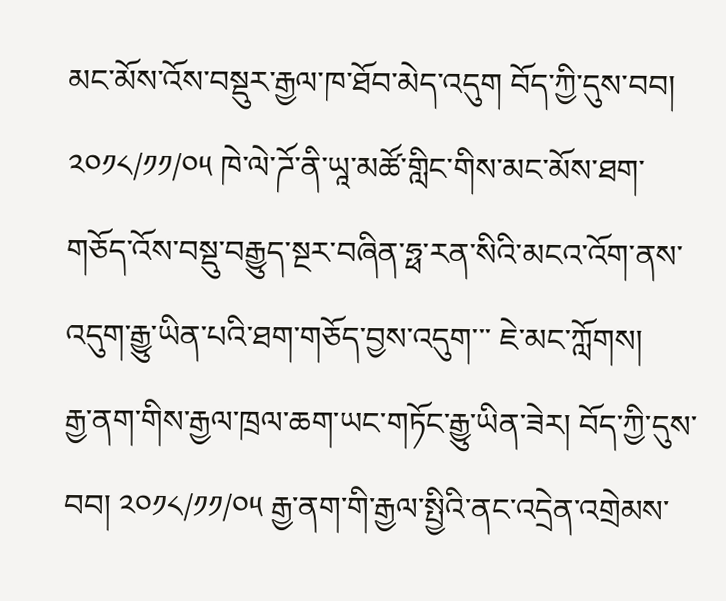མང་མོས་འོས་བསྡུར་རྒྱལ་ཁ་ཐོབ་མེད་འདུག བོད་ཀྱི་དུས་བབ། ༢༠༡༨/༡༡/༠༥ ཁེ་ལེ་ཌོ་ནི་ཡཱ་མཚོ་གླིང་གིས་མང་མོས་ཐག་གཅོད་འོས་བསྡུ་བརྒྱུད་སྔར་བཞིན་ཧྥ་རན་སིའི་མངའ་འོག་ནས་འདུག་རྒྱུ་ཡིན་པའི་ཐག་གཅོད་བྱས་འདུག་་་ ཇེ་མང་ཀློགས།
རྒྱ་ནག་གིས་རྒྱལ་ཁྲལ་ཆག་ཡང་གཏོང་རྒྱུ་ཡིན་ཟེར། བོད་ཀྱི་དུས་བབ། ༢༠༡༨/༡༡/༠༥ རྒྱ་ནག་གི་རྒྱལ་སྤྱིའི་ནང་འདྲེན་འགྲེམས་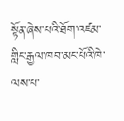སྟོན་ཞེས་པའི་ཐོག་འཛམ་གླིང་རྒྱལ་ཁབ་མང་པོའི་ཁེ་ལས་པ་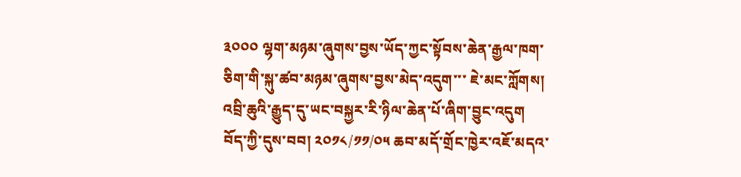༣༠༠༠ ལྷག་མཉམ་ཞུགས་བྱས་ཡོད་ཀྱང་སྟོབས་ཆེན་རྒྱལ་ཁག་ཅིག་གི་སྐུ་ཚབ་མཉམ་ཞུགས་བྱས་མེད་འདུག་་་ ཇེ་མང་ཀློགས།
འབྲི་ཆུའི་རྒྱུད་དུ་ཡང་བསྐྱར་རི་ཉིལ་ཆེན་པོ་ཞིག་བྱུང་འདུག བོད་ཀྱི་དུས་བབ། ༢༠༡༨/༡༡/༠༥ ཆབ་མདོ་གྲོང་ཁྱེར་འཇོ་མདའ་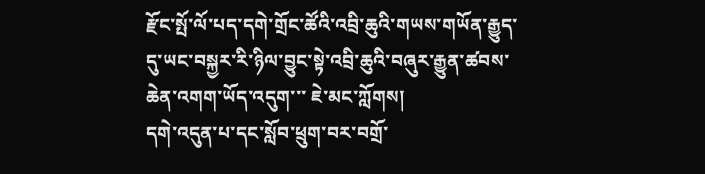རྫོང་སྤོ་ལོ་པད་དགེ་གྲོང་ཚོའི་འབྲི་ཆུའི་གཡས་གཡོན་རྒྱུད་དུ་ཡང་བསྐྱར་རི་ཉིལ་བྱུང་སྟེ་འབྲི་ཆུའི་བཞུར་རྒྱུན་ཚབས་ཆེན་འགག་ཡོད་འདུག་་་ ཇེ་མང་ཀློགས།
དགེ་འདུན་པ་དང་སློབ་ཕྲུག་བར་བགྲོ་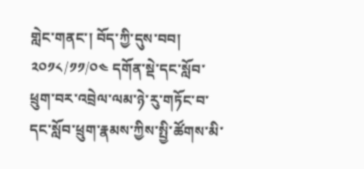གླེང་གནང་། བོད་ཀྱི་དུས་བབ། ༢༠༡༨/༡༡/༠༤ དགོན་སྡེ་དང་སློབ་ཕྲུག་བར་འབྲེལ་ལམ་ཉེ་རུ་གཏོང་བ་དང་སློབ་ཕྲུག་རྣམས་ཀྱིས་སྤྱི་ཚོགས་མི་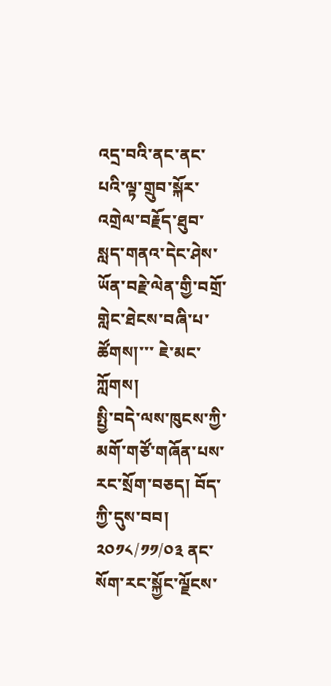འདྲ་བའི་ནང་ནང་པའི་ལྟ་གྲུབ་སྐོར་འགྲེལ་བརྗོད་ཐུབ་སླད་གནའ་དེང་ཤེས་ཡོན་བརྗེ་ལེན་གྱི་བགྲོ་གླེང་ཐེངས་བཞི་པ་ཚོགས།་་་ ཇེ་མང་ཀློགས།
སྤྱི་བདེ་ལས་ཁུངས་ཀྱི་མགོ་གཙོ་གཞོན་པས་རང་སྲོག་བཅད། བོད་ཀྱི་དུས་བབ། ༢༠༡༨/༡༡/༠༣ ནང་སོག་རང་སྐྱོང་ལྗོངས་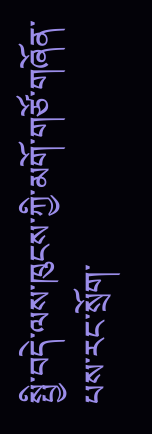སྤྱི་བདེ་ལས་ཁུངས་ཀྱི་མགོ་གཙོ་གཞོན་པས་རང་སྲོག་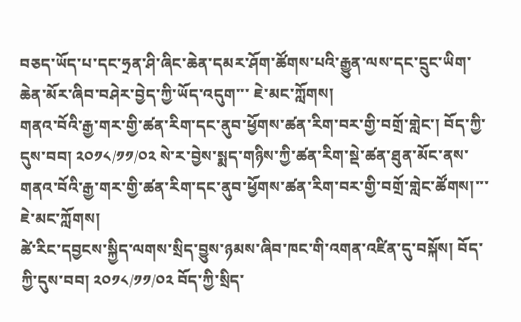བཅད་ཡོད་པ་དང་ཧྲན་ཤི་ཞིང་ཆེན་དམར་ཤོག་ཚོགས་པའི་རྒྱུན་ལས་དང་དྲུང་ཡིག་ཆེན་མོར་ཞིབ་བཤེར་བྱེད་ཀྱི་ཡོད་འདུག་་་ ཇེ་མང་ཀློགས།
གནའ་བོའི་རྒྱ་གར་གྱི་ཚན་རིག་དང་ནུབ་ཕྱོགས་ཚན་རིག་བར་གྱི་བགྲོ་གླེང་། བོད་ཀྱི་དུས་བབ། ༢༠༡༨/༡༡/༠༢ སེ་ར་བྱེས་སྨད་གཉིས་ཀྱི་ཚན་རིག་སྡེ་ཚན་ཐུན་མོང་ནས་གནའ་བོའི་རྒྱ་གར་གྱི་ཚན་རིག་དང་ནུབ་ཕྱོགས་ཚན་རིག་བར་གྱི་བགྲོ་གླེང་ཚོགས།་་་ ཇེ་མང་ཀློགས།
ཚེ་རིང་དབྱངས་སྐྱིད་ལགས་སྲིད་བྱུས་ཉམས་ཞིབ་ཁང་གི་འགན་འཛིན་དུ་བསྐོས། བོད་ཀྱི་དུས་བབ། ༢༠༡༨/༡༡/༠༢ བོད་ཀྱི་སྲིད་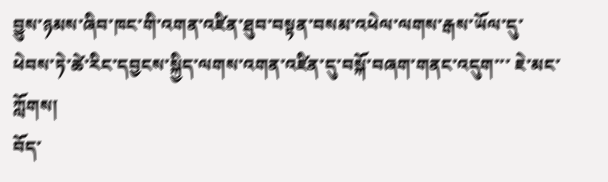བྱུས་ཉམས་ཞིབ་ཁང་གི་འགན་འཛིན་ཐུབ་བསྟན་བསམ་འཕེལ་ལགས་རྒས་ཡོལ་དུ་ཕེབས་ཏེ་ཚེ་རིང་དབྱངས་སྐྱིད་ལགས་འགན་འཛིན་དུ་བསྐོ་བཞག་གནང་འདུག་་་ ཇེ་མང་ཀློགས།
བོད་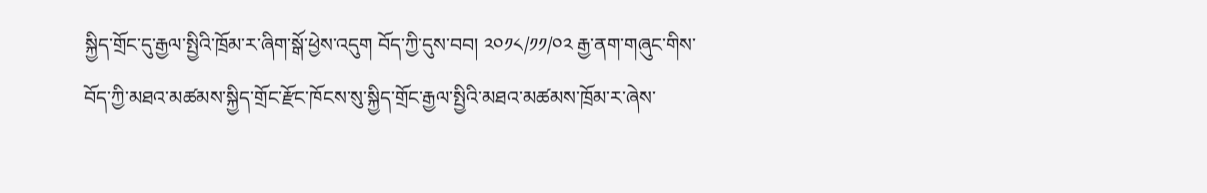སྐྱིད་གྲོང་དུ་རྒྱལ་སྤྱིའི་ཁྲོམ་ར་ཞིག་སྒོ་ཕྱེས་འདུག བོད་ཀྱི་དུས་བབ། ༢༠༡༨/༡༡/༠༢ རྒྱ་ནག་གཞུང་གིས་བོད་ཀྱི་མཐའ་མཚམས་སྐྱིད་གྲོང་རྫོང་ཁོངས་སུ་སྐྱིད་གྲོང་རྒྱལ་སྤྱིའི་མཐའ་མཚམས་ཁྲོམ་ར་ཞེས་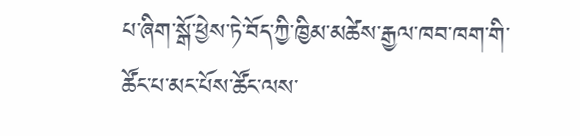པ་ཞིག་སྒོ་ཕྱེས་ཏེ་བོད་ཀྱི་ཁྱིམ་མཚེས་རྒྱལ་ཁབ་ཁག་གི་ཚོང་པ་མང་པོས་ཚོང་ལས་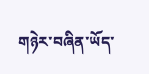གཉེར་བཞིན་ཡོད་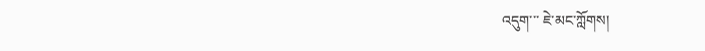འདུག་་་ ཇེ་མང་ཀློགས།